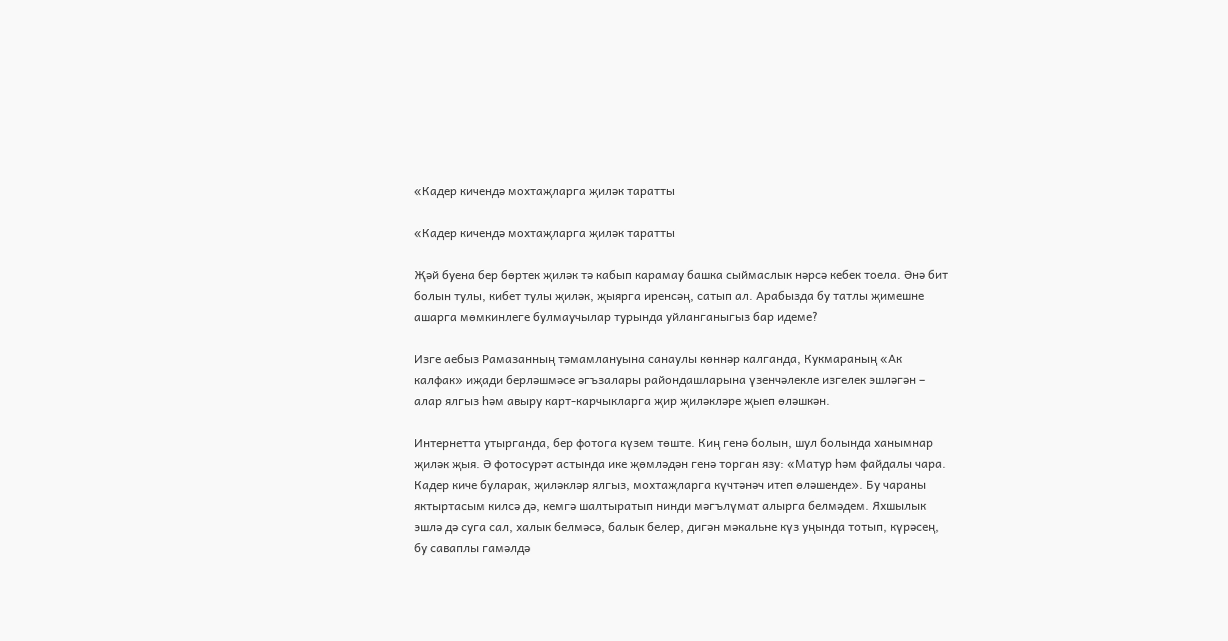«Кадер кичендә мохтаҗларга җиләк таратты

«Кадер кичендә мохтаҗларга җиләк таратты

Җәй буена бер бөртек җиләк тә кабып карамау башка сыймаслык нәрсә кебек тоела. Әнә бит болын тулы, кибет тулы җиләк, җыярга иренсәң, сатып ал. Арабызда бу татлы җимешне ашарга мөмкинлеге булмаучылар турында уйланганыгыз бар идеме?

Изге аебыз Рамазанның тәмамлануына санаулы көннәр калганда, Кукмараның «Ак калфак» иҗади берләшмәсе әгъзалары райондашларына үзенчәлекле изгелек эшләгән – алар ялгыз һәм авыру карт-карчыкларга җир җиләкләре җыеп өләшкән.

Интернетта утырганда, бер фотога күзем төште. Киң генә болын, шул болында ханымнар җиләк җыя. Ә фотосурәт астында ике җөмләдән генә торган язу: «Матур һәм файдалы чара. Кадер киче буларак, җиләкләр ялгыз, мохтаҗларга күчтәнәч итеп өләшенде». Бу чараны яктыртасым килсә дә, кемгә шалтыратып нинди мәгълүмат алырга белмәдем. Яхшылык эшлә дә суга сал, халык белмәсә, балык белер, дигән мәкальне күз уңында тотып, күрәсең, бу саваплы гамәлдә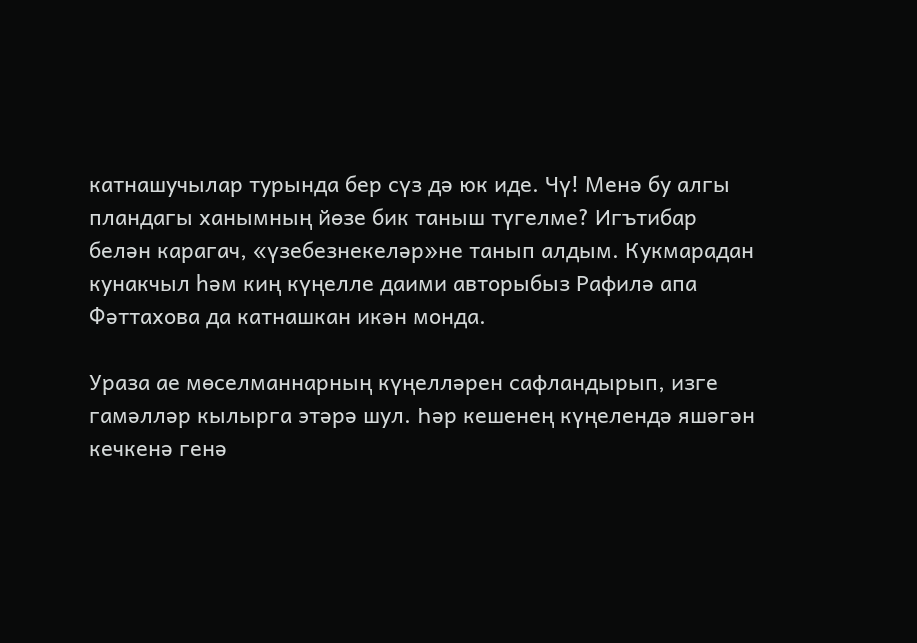катнашучылар турында бер сүз дә юк иде. Чү! Менә бу алгы пландагы ханымның йөзе бик таныш түгелме? Игътибар белән карагач, «үзебезнекеләр»не танып алдым. Кукмарадан кунакчыл һәм киң күңелле даими авторыбыз Рафилә апа Фәттахова да катнашкан икән монда.

Ураза ае мөселманнарның күңелләрен сафландырып, изге гамәлләр кылырга этәрә шул. Һәр кешенең күңелендә яшәгән кечкенә генә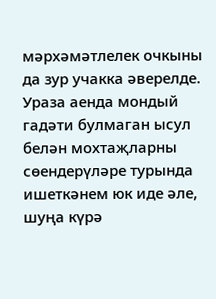мәрхәмәтлелек очкыны да зур учакка әверелде. Ураза аенда мондый гадәти булмаган ысул белән мохтаҗларны сөендерүләре турында ишеткәнем юк иде әле, шуңа күрә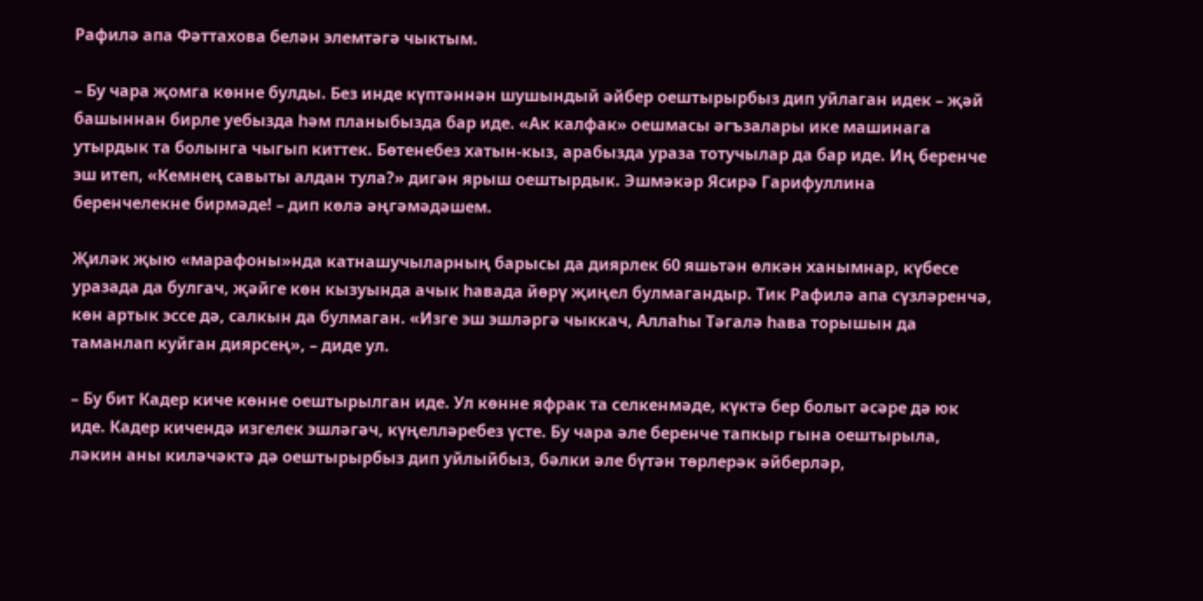Рафилә апа Фәттахова белән элемтәгә чыктым.

– Бу чара җомга көнне булды. Без инде күптәннән шушындый әйбер оештырырбыз дип уйлаган идек – җәй башыннан бирле уебызда һәм планыбызда бар иде. «Ак калфак» оешмасы әгъзалары ике машинага утырдык та болынга чыгып киттек. Бөтенебез хатын-кыз, арабызда ураза тотучылар да бар иде. Иң беренче эш итеп, «Кемнең савыты алдан тула?» дигән ярыш оештырдык. Эшмәкәр Ясирә Гарифуллина беренчелекне бирмәде! – дип көлә әңгәмәдәшем.

Җиләк җыю «марафоны»нда катнашучыларның барысы да диярлек 60 яшьтән өлкән ханымнар, күбесе уразада да булгач, җәйге көн кызуында ачык һавада йөрү җиңел булмагандыр. Тик Рафилә апа сүзләренчә, көн артык эссе дә, салкын да булмаган. «Изге эш эшләргә чыккач, Аллаһы Тәгалә һава торышын да таманлап куйган диярсең», – диде ул.

– Бу бит Кадер киче көнне оештырылган иде. Ул көнне яфрак та селкенмәде, күктә бер болыт әсәре дә юк иде. Кадер кичендә изгелек эшләгәч, күңелләребез үсте. Бу чара әле беренче тапкыр гына оештырыла, ләкин аны киләчәктә дә оештырырбыз дип уйлыйбыз, бәлки әле бүтән төрлерәк әйберләр,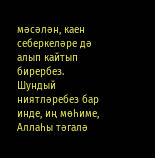мәсәлән, каен себеркеләре дә алып кайтып бирербез. Шундый ниятләребез бар инде, иң мөһиме, Аллаһы тәгалә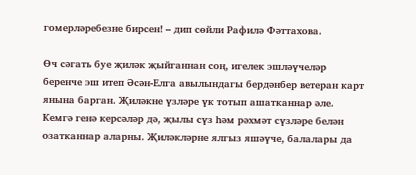гомерләребезне бирсен! – дип сөйли Рафилә Фәттахова.

Өч сәгать буе җиләк җыйганнан соң, игелек эшләүчеләр беренче эш итеп Әсән-Елга авылындагы бердәнбер ветеран карт янына барган. Җиләкне үзләре үк тотып ашатканнар әле. Кемгә генә керсәләр дә, җылы сүз һәм рәхмәт сүзләре белән озатканнар аларны. Җиләкләрне ялгыз яшәүче, балалары да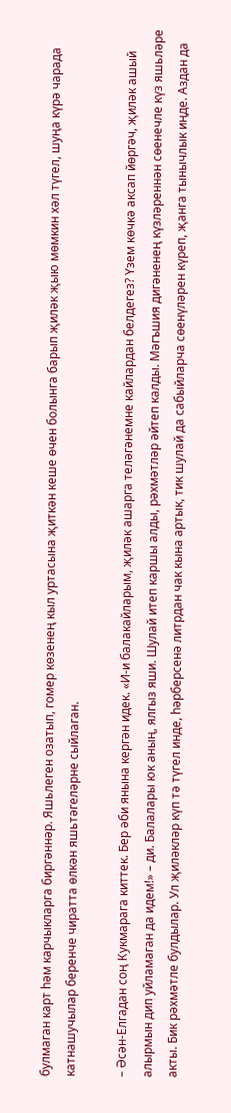булмаган карт һәм карчыкларга биргәннәр. Яшьлеген озатып, гомер көзенең кыл уртасына җиткән кеше өчен болынга барып җиләк җыю мөмкин хәл түгел, шуңа күрә чарада катнашучылар беренче чиратта өлкән яшьтәгеләрне сыйлаган.

– Әсән-Елгадан соң Кукмарага киттек. Бер әби янына кергән идек. «И-и балакайларым, җиләк ашарга теләгәнемне кайлардан белдегез? Үзем көчкә аксап йөргәч, җиләк ашый алырмын дип уйламаган да идем!» – ди. Балалары юк аның, ялгыз яши. Шулай итеп каршы алды, рәхмәтләр әйтеп калды. Мәгъшия дигәненең күзләреннән сөенечле күз яшьләре акты. Бик рәхмәтле булдылар. Ул җиләкләр күп тә түгел инде, һәрберсенә литрдан чак кына артык, тик шулай да сабыйларча сөенүләрен күреп, җанга тынычлык иңде. Аздан да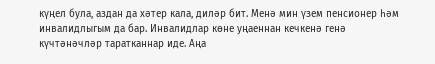күңел була, аздан да хәтер кала, диләр бит. Менә мин үзем пенсионер һәм инвалидлыгым да бар. Инвалидлар көне уңаеннан кечкенә генә күчтәнәчләр таратканнар иде. Аңа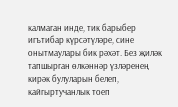калмаган инде, тик барыбер игътибар күрсәтүләре, сине онытмаулары бик рәхәт. Без җиләк тапшырган өлкәннәр үзләренең кирәк булуларын белеп, кайгыртучанлык тоеп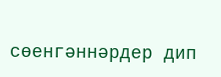сөенгәннәрдер дип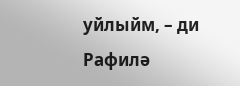уйлыйм, – ди Рафилә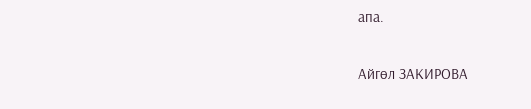апа.

Айгөл ЗАКИРОВА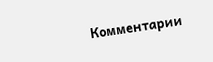Комментарии